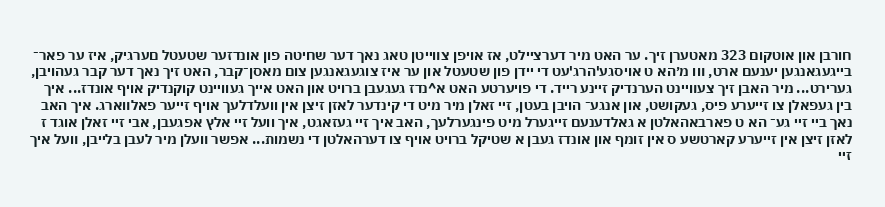חורבן און אוטקום 323 מאטערן זיך. ער האט מיר דערצײלט, אז אויפן צװײטן טאג נאך דער שחיטה פון אונדזער שטעטל םערגיק, איז ער פאר־ בײגעגאנגען יענעם ארט, װו מ׳הא ט אויסגע'הרג'עט די יידן פון שטעטל און ער איז צוגעגאנגען צום מאסן־קבר, האט זיך נאך דער קבר געהויבן, גערירט... מיר האבן זיך צעװײנט הערנדיק זײנע רײד. די פויערטע האט א^נדז געגעבן ברויט און האט אײך געווײנט קוקנדיק אויף אונדז... איך בין געפאלן צו זײערע פיס, געקושט, און אנגע־ הויבן בעטן, זײ זאלן מיר מיט די קינדער לאזן זיצן אין וועלדלעך אויף זײער פאלװארג. איך האב נאך בײ זײ גע־ הא ט פארבאהאלטן א גאלדענעם זײגערל מיט פינגערלעך, האב איך זײ געזאגט, איך וועל זײ אלץ אפגעבן, אבי זײ זאלן אוגד ז לאזן זיצן אין זײערע קארטשע ס אין זומף און אונדז געבן א שטיקל ברויט אויף צו דערהאלטן די נשמות... אפשר װעלן מיר לעבן בלײבן, װעל איך זײ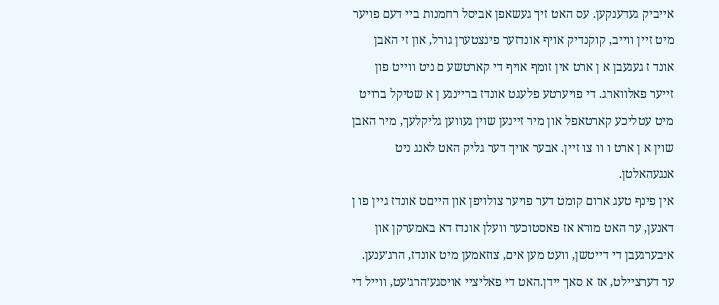אײביק געדענקען. עס האט זיך געשאפן אביסל רחמנות בײ דעם פויער מיט זײן װײב, קוקנדיק אויף אונדזער פינצטערן גורל, און זי האבן אונד ז געגעבן א ן ארט אין זומף אויף די קארטשע ם ניט װײט פון זײער פאלװארג. די פויערטע פלעגט אונדז ברײנגע ן א שטיקל ברויט מיט עטליכע קארטאפל און מיר זײנען שוין געװען גליקלעך, מיר האבן שוין א ן ארט ו װ צו זײן. אבער אויך דער גליק האט לאנג ניט אנגעהאלטן.
אין פינף טעג ארום קומט דער פויער צולויפן און הײםט אונדז גײן פו ן דאנען, ער האט מורא אז פאסטוכער װעלן אונדז דא באמערקן און איבערגעבן די דײטשן, װעט מען אים, צוזאמען מיט אונדז, הרג׳ענען. ער דערצײלט, אז א סאך יידן.האט די פאליצײ אויסגע׳הרג׳עט, װײל די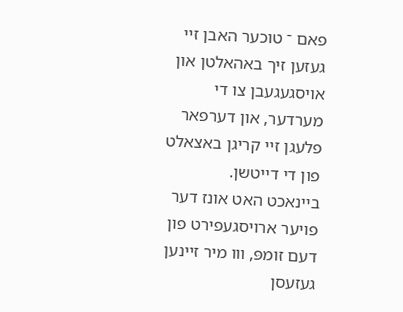פאם ־ טוכער האבן זײ געזען זיך באהאלטן און אויסגעגעבן צו די מערדער, און דערפאר פלעגן זײ קריגן באצאלט פון די דײטשן.
בײנאכט האט אונז דער פויער ארויסגעפירט פון דעם זומפּ, װו מיר זײנען געזעסן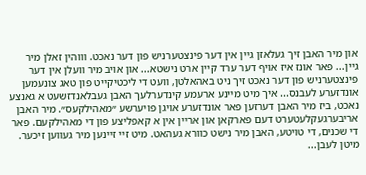און מיר האבן זיך געלאזן גײן אין דער פינצטערניש פון דער נאכט. װוהין זאלן מיר גײן... פאר אונז איז אויף דער ערד קײן ארט נישטא... און אויב מיר װעלן אין דער פינצטערניש פון דער נאכט זיך ניט באהאלטן, װעט די ליכטיקײט פון טאג צונעמען אונדזערע לעבנס... איך מיט מײנע ארעמע קינדערלעך האבן געבלאנדזשעט א גאנצע נאכט, ביז מיר האבן דערזען פאר אונדזערע אויגן פויערשע ״מאהילקעס״. מיר האבן אריבערגעקלעטערט דעם פארקאן און ארײן אין א קאפליצע פון די מאהילקעם. פאר די שכנים, די טויטע, האבן מיר נישט כוורא געהאט. מיט זײ זײנען מיר געװען זיכער. מיטן לעבן...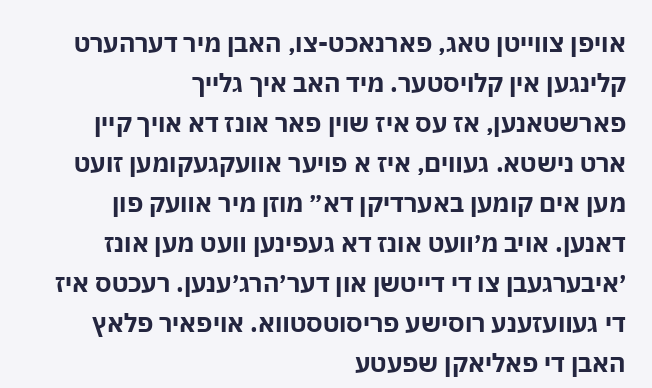אויפן צװײטן טאג, פארנאכט-צו, האבן מיר דערהערט קלינגען אין קלויסטער. מיד האב איך גלײך פארשטאנען, אז עס איז שוין פאר אונז דא אויך קײן ארט נישטא. געװים, איז א פויער אװעקגעקומען זועט מען אים קומען באערדיקן דא״ מוזן מיר אװעק פון דאנען. אויב מ׳װעט אונז דא געפינען װעט מען אונז ׳איבערגעבן צו די דײטשן און דער׳הרג׳ענען. רעכטס איז די געװעזענע רוסישע פריסוטסטװא. אויפאיר פלאץ האבן די פאליאקן שפעטע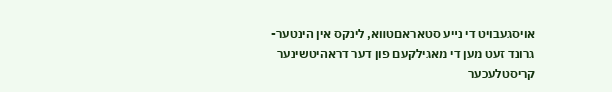אויסגעבויט די נײע סטאראםטװא, לינקס אין הינטער-גרונד זעט מען די מאגילקעם פון דער דראהיטשינער קריסטלעכער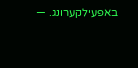באפעילקערונג. —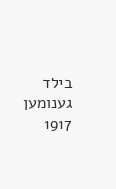בילד גענומען 1917